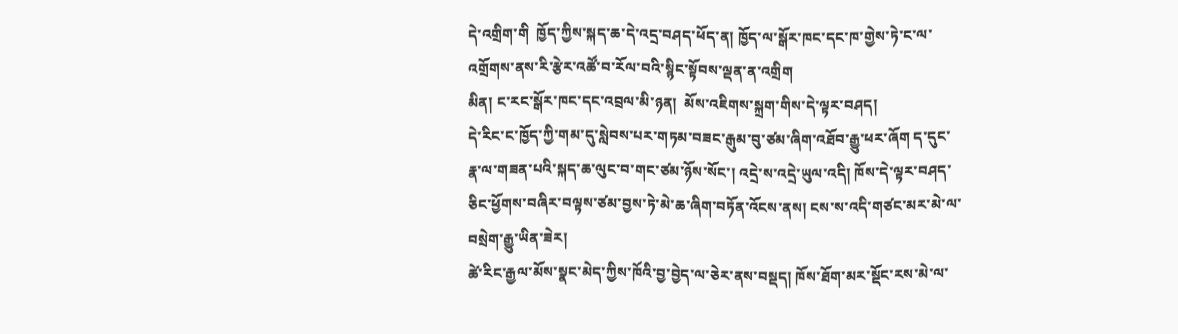དེ་འགྲིག་གི  ཁྱོད་ཀྱིས་སྐད་ཆ་དེ་འདྲ་བཤད་ཕོད་ན། ཁྱོད་ལ་སྒོར་ཁང་དང་ཁ་གྱེས་ཏེ་ང་ལ་འགྲོགས་ནས་རི་རྩེར་འཚོ་བ་རོལ་བའི་སྙིང་སྟོབས་ལྡན་ན་འགྲིག
མིན། ང་རང་སྒོར་ཁང་དང་འབྲལ་མི་ཉན།  མོས་འཇིགས་སྐྲག་གིས་དེ་ལྟར་བཤད།
དེ་རིང་ང་ཁྱོད་ཀྱི་གམ་དུ་སླེབས་པར་གཏམ་བཟང་རྒུམ་བུ་ཙམ་ཞིག་འཐོབ་རྒྱུ་ཕར་ཞོག ད་དུང་རྣ་ལ་གཟན་པའི་སྐད་ཆ་ལུང་བ་གང་ཙམ་ཉོས་སོང་། འདྲེ་ས་འདྲེ་ཡུལ་འདི། ཁོས་དེ་ལྟར་བཤད་ཅིང་ཕྱོགས་བཞིར་བལྟས་ཙམ་བྱས་ཏེ་མེ་ཆ་ཞིག་བཏོན་འོངས་ནས། ངས་ས་འདི་གཙང་མར་མེ་ལ་བསྲེག་རྒྱུ་ཡིན་ཟེར།
ཚེ་རིང་རྒྱལ་མོས་སྣང་མེད་ཀྱིས་ཁོའི་བྱ་བྱེད་ལ་ཅེར་ནས་བསྡད། ཁོས་ཐོག་མར་སྡོང་རས་མེ་ལ་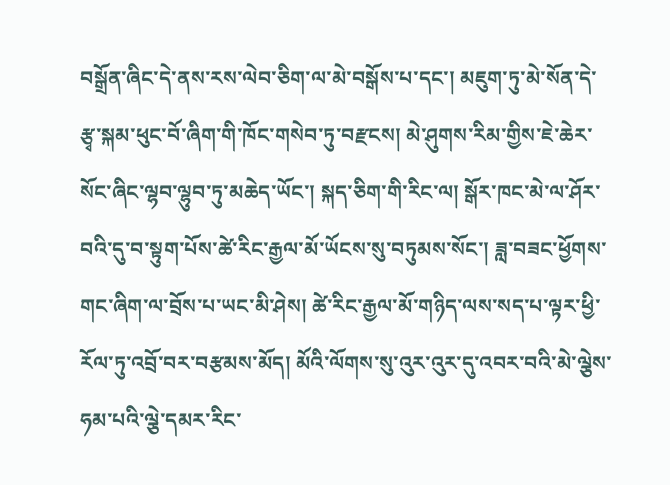བསྒྲོན་ཞིང་དེ་ནས་རས་ལེབ་ཅིག་ལ་མེ་བསྒོས་པ་དང་། མཇུག་ཏུ་མེ་སོན་དེ་རྩྭ་སྐམ་ཕུང་བོ་ཞིག་གི་ཁོང་གསེབ་ཏུ་བརྫངས། མེ་ཤུགས་རིམ་གྱིས་ཇེ་ཆེར་སོང་ཞིང་ལྷབ་ལྷུབ་ཏུ་མཆེད་ཡོང་། སྐད་ཅིག་གི་རིང་ལ། སྒོར་ཁང་མེ་ལ་ཤོར་བའི་དུ་བ་སྟུག་པོས་ཚེ་རིང་རྒྱལ་མོ་ཡོངས་སུ་བཏུམས་སོང་། ཟླ་བཟང་ཕྱོགས་གང་ཞིག་ལ་བྲོས་པ་ཡང་མི་ཤེས། ཚེ་རིང་རྒྱལ་མོ་གཉིད་ལས་སད་པ་ལྟར་ཕྱི་རོལ་ཏུ་འབྲོ་བར་བརྩམས་མོད། མོའི་ལོགས་སུ་འུར་འུར་དུ་འབར་བའི་མེ་ལྕེས་ཧམ་པའི་ལྕེ་དམར་རིང་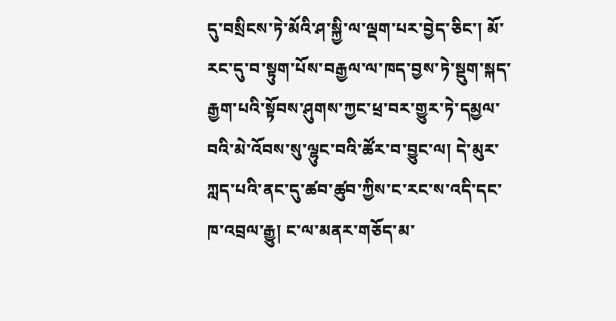དུ་བསྲིངས་ཏེ་མོའི་ཤ་སྐྱི་ལ་ལྡག་པར་བྱེད་ཅིང་། མོ་རང་དུ་བ་སྟུག་པོས་བརྒྱལ་ལ་ཁད་བྱས་ཏེ་སྡུག་སྐད་རྒྱག་པའི་སྟོབས་ཤུགས་ཀྱང་ཕྲ་བར་གྱུར་ཏེ་དམྱལ་བའི་མེ་འོབས་སུ་ལྷུང་བའི་ཚོར་བ་བྱུང་ལ། དེ་མུར་ཀླད་པའི་ནང་དུ་ཚབ་ཚུབ་ཀྱིས་ང་རང་ས་འདི་དང་ཁ་འབྲལ་རྒྱུ། ང་ལ་མནར་གཅོད་མ་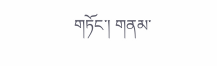གཏོང་། གནམ་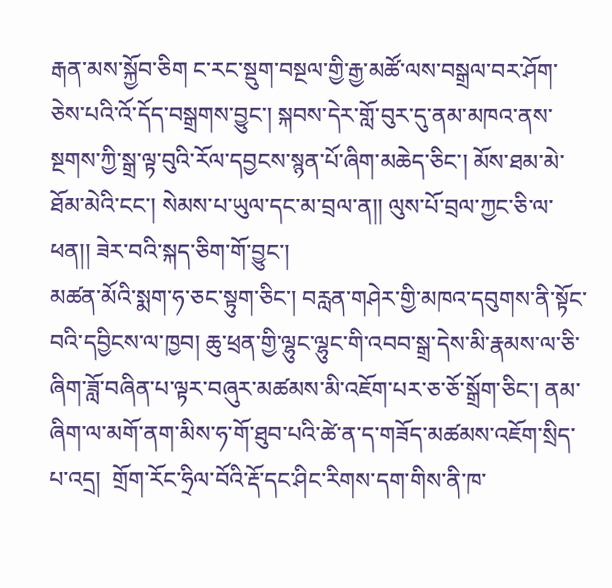རྒན་མས་སྐྱོབ་ཅིག ང་རང་སྡུག་བསྔལ་གྱི་རྒྱ་མཚོ་ལས་བསྒྲལ་བར་ཤོག་ཅེས་པའི་འོ་དོད་བསྒྲགས་བྱུང་། སྐབས་དེར་གློ་བུར་དུ་ནམ་མཁའ་ནས་སྔགས་ཀྱི་སྒྲ་ལྟ་བུའི་རོལ་དབྱངས་སྙན་པོ་ཞིག་མཆེད་ཅིང་། མོས་ཐམ་མེ་ཐོམ་མེའི་ངང་། སེམས་པ་ཡུལ་དང་མ་བྲལ་ན།། ལུས་པོ་བྲལ་ཀྱང་ཅི་ལ་ཕན།། ཟེར་བའི་སྐད་ཅིག་གོ་བྱུང་།
མཚན་མོའི་སྨག་ཧ་ཅང་སྟུག་ཅིང་། བརླན་གཤེར་གྱི་མཁའ་དབུགས་ནི་སྟོང་བའི་དབྱིངས་ལ་ཁྱབ། ཆུ་ཕྲན་གྱི་ལྷུང་ལྷུང་གི་འབབ་སྒྲ་དེས་མི་རྣམས་ལ་ཅི་ཞིག་ཟློ་བཞིན་པ་ལྟར་བཞུར་མཚམས་མི་འཇོག་པར་ཅ་ཅོ་སྒྲོག་ཅིང་། ནམ་ཞིག་ལ་མགོ་ནག་མིས་ཧ་གོ་ཐུབ་པའི་ཚེ་ན་ད་གཟོད་མཚམས་འཇོག་སྲིད་པ་འདྲ།  གྲོག་རོང་ཧྲིལ་བོའི་རྡོ་དང་ཤིང་རིགས་དག་གིས་ནི་ཁ་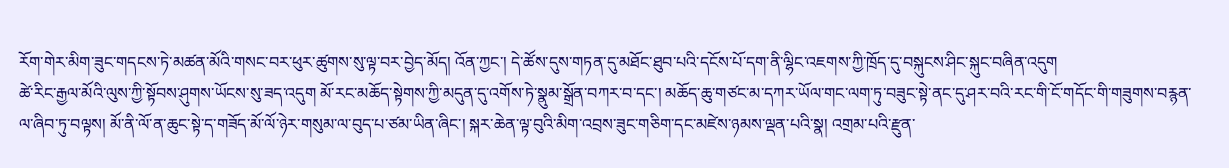རོག་གེར་མིག་ཟུང་གདངས་ཏེ་མཚན་མོའི་གསང་བར་ཕུར་ཚུགས་སུ་ལྟ་བར་བྱེད་མོད། འོན་ཀྱང་། དེ་ཚོས་དུས་གཏན་དུ་མཐོང་ཐུབ་པའི་དངོས་པོ་དག་ནི་ལྷིང་འཇགས་ཀྱི་ཁྲོད་དུ་བསྐུངས་ཤིང་སྐུང་བཞིན་འདུག
ཚེ་རིང་རྒྱལ་མོའི་ལུས་ཀྱི་སྟོབས་ཤུགས་ཡོངས་སུ་ཟད་འདུག མོ་རང་མཆོད་སྟེགས་ཀྱི་མདུན་དུ་འགོས་ཏེ་སྣུམ་སྒྲོན་བཀར་བ་དང་། མཆོད་ཆུ་གཙང་མ་དཀར་ཡོལ་གང་ལག་ཏུ་བཟུང་སྟེ་ནང་དུ་ཤར་བའི་རང་གི་ངོ་གདོང་གི་གཟུགས་བརྙན་ལ་ཞིབ་ཏུ་བལྟས། མོ་ནི་ལོ་ན་ཆུང་སྟེ་ད་གཟོད་མོ་ལོ་ཉེར་གསུམ་ལ་བུད་པ་ཙམ་ཡིན་ཞིང་། སྐར་ཆེན་ལྟ་བུའི་མིག་འབྲས་ཟུང་གཅིག་དང་མཛེས་ཉམས་ལྡན་པའི་སྣ། འགྲམ་པའི་རྫུན་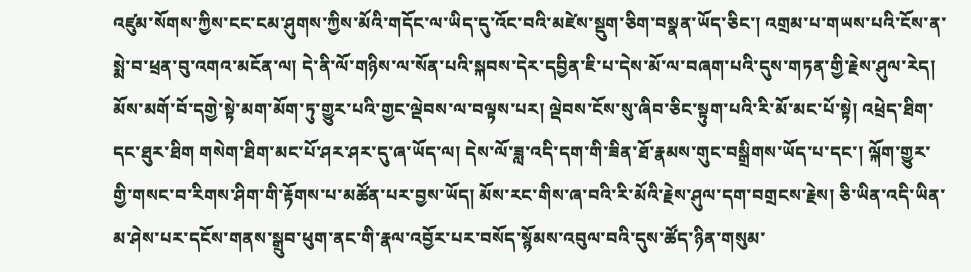འཛུམ་སོགས་ཀྱིས་ངང་ངམ་ཤུགས་ཀྱིས་མོའི་གདོང་ལ་ཡིད་དུ་འོང་བའི་མཛེས་སྡུག་ཅིག་བསྣན་ཡོད་ཅིང་། འགྲམ་པ་གཡས་པའི་ངོས་ན་སྨེ་བ་ཕྲན་བུ་འགའ་མངོན་ལ། དེ་ནི་ལོ་གཉིས་ལ་སོན་པའི་སྐབས་དེར་དབྱིན་ཇི་པ་དེས་མོ་ལ་བཞག་པའི་དུས་གཏན་གྱི་རྗེས་ཤུལ་རེད། མོས་མགོ་བོ་དགྱེ་སྟེ་མག་མོག་ཏུ་གྱུར་པའི་གྱང་ལྡེབས་ལ་བལྟས་པར། ལྡེབས་ངོས་སུ་ཞིབ་ཅིང་སྟུག་པའི་རི་མོ་མང་པོ་སྟེ། འཕྲེད་ཐིག་དང་ཐུར་ཐིག གསེག་ཐིག་མང་པོ་ཤར་ཤར་དུ་ཞ་ཡོད་ལ། དེས་ལོ་ཟླ་འདི་དག་གི་ཟིན་ཐོ་རྣམས་གུང་བསྒྲིགས་ཡོད་པ་དང་། ལྐོག་གྱུར་གྱི་གསང་བ་རིགས་ཤིག་གི་རྟོགས་པ་མཚོན་པར་བྱས་ཡོད། མོས་རང་གིས་ཞ་བའི་རི་མོའི་རྗེས་ཤུལ་དག་བགྲངས་རྗེས། ཅི་ཡིན་འདི་ཡིན་མ་ཤེས་པར་དངོས་གནས་སྒྲུབ་ཕུག་ནང་གི་རྣལ་འབྱོར་པར་བསོད་སྙོམས་འབུལ་བའི་དུས་ཚོད་ཉིན་གསུམ་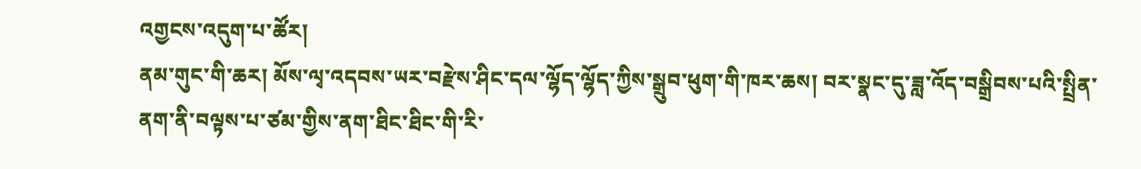འགྱངས་འདུག་པ་ཚོར།
ནམ་གུང་གི་ཆར། མོས་ལྭ་འདབས་ཡར་བརྫེས་ཤིང་དལ་ལྷོད་ལྷོད་ཀྱིས་སྒྲུབ་ཕུག་གི་ཁར་ཆས། བར་སྣང་དུ་ཟླ་འོད་བསྒྲིབས་པའི་སྤྲིན་ནག་ནི་བལྟས་པ་ཙམ་གྱིས་ནག་ཐིང་ཐིང་གི་རི་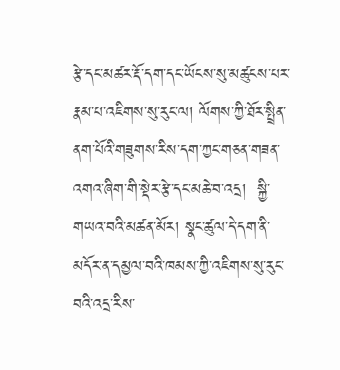རྩེ་དང་མཚར་རྡོ་དག་དང་ཡོངས་སུ་མཚུངས་པར་རྣམ་པ་འཇིགས་སུ་རུང་ལ། ལོགས་ཀྱི་ཐོར་སྤྲིན་ནག་པོའི་གཟུགས་རིས་དག་ཀྱང་གཅན་གཟན་འགའ་ཞིག་གི་སྡེར་རྩེ་དང་མཆེ་བ་འདྲ།  སྐྱི་གཡའ་བའི་མཚན་མོར། སྣང་ཚུལ་དེ་དག་ནི་མདོར་ན་དམྱལ་བའི་ཁམས་ཀྱི་འཇིགས་སུ་རུང་བའི་འདྲ་རིས་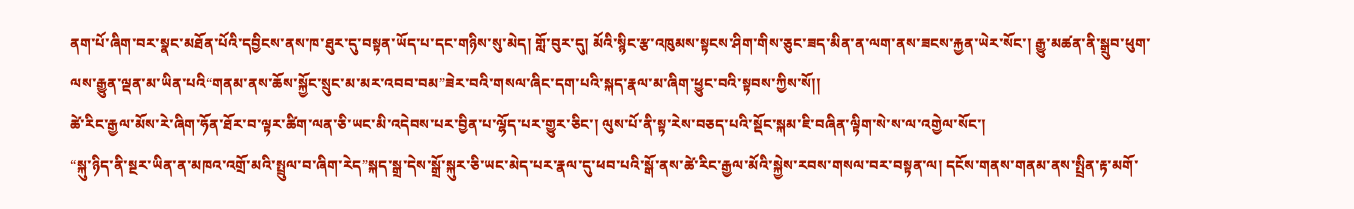ནག་པོ་ཞིག་བར་སྣང་མཐོན་པོའི་དབྱིངས་ནས་ཁ་ཐུར་དུ་བསྟན་ཡོད་པ་དང་གཉིས་སུ་མེད། གློ་བུར་དུ། མོའི་སྙིང་རྩ་འཁུམས་སྟངས་ཤིག་གིས་ཅུང་ཟད་མིན་ན་ལག་ནས་ཟངས་རྐྱན་ཡེར་སོང་། རྒྱུ་མཚན་ནི་སྒྲུབ་ཕུག་ལས་རྒྱུན་ལྡན་མ་ཡིན་པའི“གནམ་ནས་ཆོས་སྐྱོང་སྲུང་མ་མར་འབབ་བམ”ཟེར་བའི་གསལ་ཞིང་དག་པའི་སྐད་རྣལ་མ་ཞིག་ཕྱུང་བའི་སྟབས་ཀྱིས་སོ།།
ཚེ་རིང་རྒྱལ་མོས་རེ་ཞིག་ཧོན་ཐོར་བ་ལྟར་ཚིག་ལན་ཅི་ཡང་མི་འདེབས་པར་བྱིན་པ་ལྷོད་པར་གྱུར་ཅིང་། ལུས་པོ་ནི་སྟ་རེས་བཅད་པའི་སྡོང་སྐམ་ཇི་བཞིན་ལྟིག་སེ་ས་ལ་འགྱེལ་སོང་།
“སྐུ་ཉིད་ནི་སྔར་ཡིན་ན་མཁའ་འགྲོ་མའི་སྤྲུལ་བ་ཞིག་རེད”སྐད་སྒྲ་དེས་སྒྲོ་སྐུར་ཅི་ཡང་མེད་པར་རྣལ་དུ་ཕབ་པའི་སྒོ་ནས་ཚེ་རིང་རྒྱལ་མོའི་སྐྱེས་རབས་གསལ་བར་བསྟན་ལ། དངོས་གནས་གནམ་ནས་སྤྲིན་རྟ་མགོ་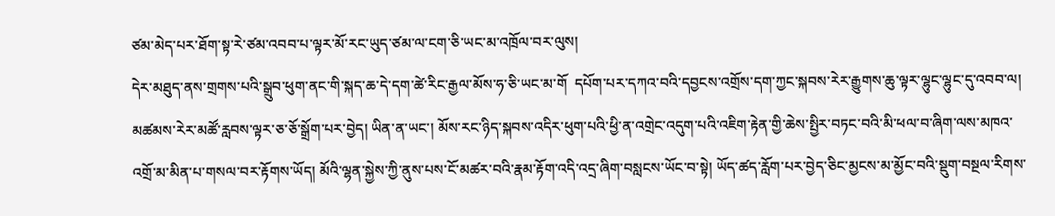ཙམ་མེད་པར་ཐོག་སྟ་རེ་ཙམ་འབབ་པ་ལྟར་མོ་རང་ཡུད་ཙམ་ལ་ངག་ཅི་ཡང་མ་འཁྲོལ་བར་ལུས།
དེར་མཐུད་ནས་གྲགས་པའི་སྒྲུབ་ཕུག་ནང་གི་སྐད་ཆ་དེ་དག་ཚེ་རིང་རྒྱལ་མོས་ཧ་ཅི་ཡང་མ་གོ  དཔོག་པར་དཀའ་བའི་དབྱངས་འགྲོས་དག་ཀྱང་སྐབས་རེར་རྒྱུགས་ཆུ་ལྟར་ལྷུང་ལྷུང་དུ་འབབ་ལ། མཚམས་རེར་མཚོ་རླབས་ལྟར་ཅ་ཅོ་སྒྲོག་པར་བྱེད། ཡིན་ན་ཡང་། མོས་རང་ཉིད་སྐབས་འདིར་ཕུག་པའི་ཕྱི་ན་འགྲེང་འདུག་པའི་འཇིག་རྟེན་གྱི་ཆེས་སྤྱིར་བཏང་བའི་མི་ཕལ་བ་ཞིག་ལས་མཁའ་འགྲོ་མ་མིན་པ་གསལ་བར་རྟོགས་ཡོད། མོའི་ལྷན་སྐྱེས་ཀྱི་ནུས་པས་ངོ་མཚར་བའི་རྣམ་རྟོག་འདི་འདྲ་ཞིག་བསླངས་ཡོང་བ་སྟེ། ཡོད་ཚད་རློག་པར་བྱེད་ཅིང་མྱངས་མ་མྱོང་བའི་སྡུག་བསྔལ་རིགས་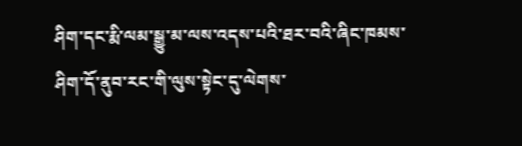ཤིག་དང་རྨི་ལམ་སྒྱུ་མ་ལས་འདས་པའི་ཐར་བའི་ཞིང་ཁམས་ཤིག་དོ་ནུབ་རང་གི་ལུས་སྟེང་དུ་ལེགས་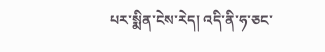པར་སྨིན་ངེས་རེད། འདི་ནི་ཧ་ཅང་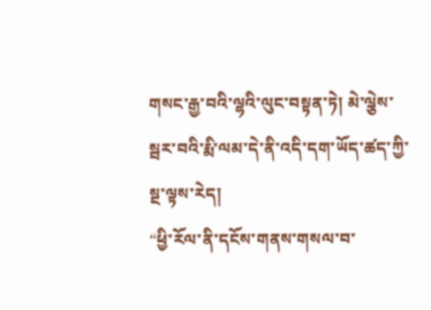གསང་རྒྱ་བའི་ལྷའི་ལུང་བསྟན་ཏེ། མེ་ལྕེས་སྦར་བའི་རྨི་ལམ་དེ་ནི་འདི་དག་ཡོད་ཚད་ཀྱི་སྔ་ལྟས་རེད།
“ཕྱི་རོལ་ནི་དངོས་གནས་གསལ་བ་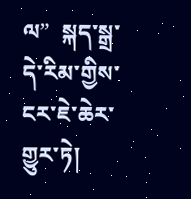ལ”  སྐད་སྒྲ་དེ་རིམ་གྱིས་ངར་ཇེ་ཆེར་གྱུར་ཏེ།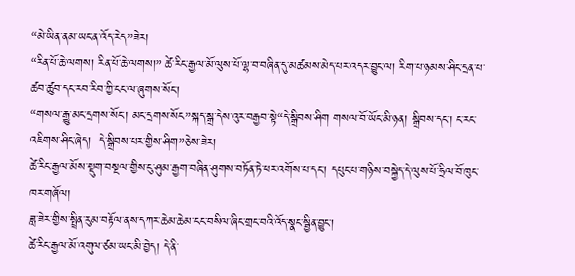“མེ་ཡིན་ནམ་ཡང་ན་འོད་རེད”ཟེར།
“རིན་པོ་ཆེ་ལགས། རིན་པོ་ཆེ་ལགས།” ཚེ་རིང་རྒྱལ་མོ་ལུས་པོ་ལྷ་བ་བཞིན་དུ་མཚམས་མེད་པར་འདར་བྱུང་ལ། རིག་པ་ཉམས་ཤིང་དྲན་པ་ཚབ་ཚུབ་དང་རབ་རིབ་ཀྱི་ངང་ལ་ཞུགས་སོང་།
“གསལ་རྒྱུ་མང་དྲགས་སོང་། མང་དྲགས་སོང”སྐད་སྒྲ་དེས་འུར་བརྒྱབ་སྟེ“དེ་སྒྲིབས་ཤིག གསལ་བོ་ཡོང་མི་ཉན། སྒྲིབས་དང་། ང་རང་འཇིགས་ཤིང་ཞེད།  དེ་སྒྲིབས་པར་གྱིས་ཤིག”ཅེས་ཟེར།
ཚེ་རིང་རྒྱལ་མོས་སྡུག་བསྔལ་གྱིས་ངུ་ཤུམ་རྒྱག་བཞིན་ཤུགས་བཏོན་ཏེ་ཕར་འགོས་པ་དང་། དཔུང་པ་གཉིས་བསྐྱེད་དེ་ལུས་པོ་ཧྲིལ་བོ་ཁུང་ཁར་གཞོལ།
ཟླ་ཟེར་གྱིས་སྤྲིན་རུམ་བརྟོལ་ནས་དཀར་ཆེམ་ཆེམ་ངང་བསིལ་ཞིང་གྲང་བའི་འོད་སྣང་སྦྱིན་བྱུང་།
ཚེ་རིང་རྒྱལ་མོ་འགུལ་ཙམ་ཡང་མི་བྱེད། དེ་ནི་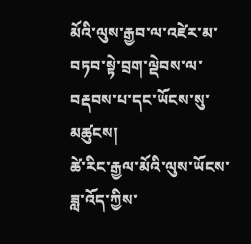མོའི་ལུས་རྒྱབ་ལ་འཛེར་མ་བཏབ་སྟེ་བྲག་ལྡེབས་ལ་བརྡབས་པ་དང་ཡོངས་སུ་མཚུངས།
ཚེ་རིང་རྒྱལ་མོའི་ལུས་ཡོངས་ཟླ་འོད་ཀྱིས་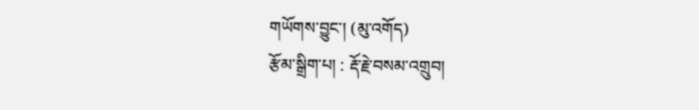གཡོགས་བྱུང་། (མུ་འགོད)
རྩོམ་སྒྲིག་པ། : རྡོ་རྗེ་བསམ་འགྲུབ།